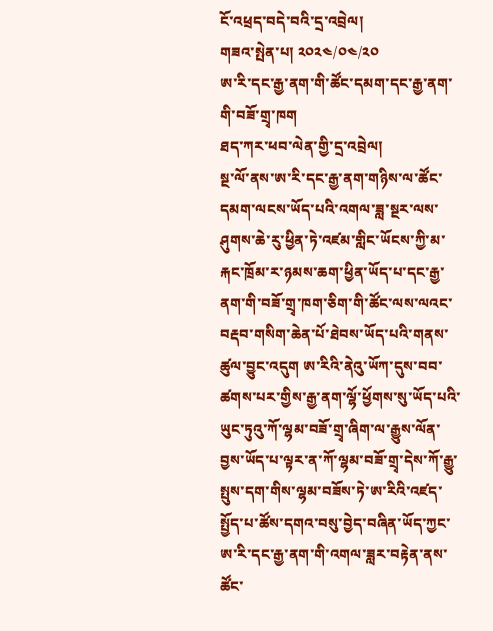ངོ་འཕྲད་བདེ་བའི་དྲ་འབྲེལ།
གཟའ་སྤེན་པ། ༢༠༢༤/༠༤/༢༠
ཨ་རི་དང་རྒྱ་ནག་གི་ཚོང་དམག་དང་རྒྱ་ནག་གི་བཟོ་གྲྭ་ཁག
ཐད་ཀར་ཕབ་ལེན་གྱི་དྲ་འབྲེལ།
སྔ་ལོ་ནས་ཨ་རི་དང་རྒྱ་ནག་གཉིས་ལ་ཚོང་དམག་ལངས་ཡོད་པའི་འགལ་ཟླ་སྔར་ལས་ཤུགས་ཆེ་རུ་ཕྱིན་ཏེ་འཛམ་གླིང་ཡོངས་ཀྱི་མ་རྐང་ཁྲོམ་ར་ཉམས་ཆག་ཕྱིན་ཡོད་པ་དང་རྒྱ་ནག་གི་བཟོ་གྲྭ་ཁག་ཅིག་གི་ཚོང་ལས་ལའང་བརྡབ་གསིག་ཆེན་པོ་ཐེབས་ཡོད་པའི་གནས་ཚུལ་བྱུང་འདུག ཨ་རིའི་ནེའུ་ཡོཀ་དུས་བབ་ཚགས་པར་གྱིས་རྒྱ་ནག་ལྷོ་ཕྱོགས་སུ་ཡོད་པའི་ཡུང་ཏུའུ་ཀོ་ལྷམ་བཟོ་གྲྭ་ཞིག་ལ་རྒྱུས་ལོན་བྱས་ཡོད་པ་ལྟར་ན་ཀོ་ལྷམ་བཟོ་གྲྭ་དེས་ཀོ་རྒྱུ་སྤུས་དག་གིས་ལྷམ་བཟོས་ཏེ་ཨ་རིའི་འཛད་སྤྱོད་པ་ཚོས་དགའ་བསུ་བྱེད་བཞིན་ཡོད་ཀྱང་ཨ་རི་དང་རྒྱ་ནག་གི་འགལ་ཟླར་བརྟེན་ནས་ཚོང་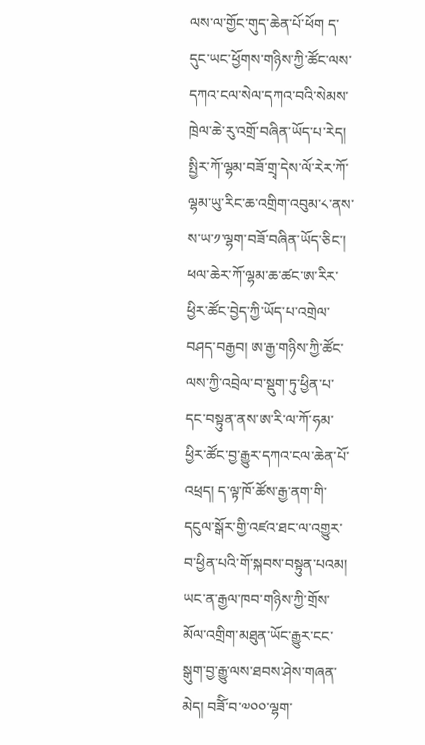ལས་ལ་གྱོང་གུད་ཆེན་པོ་ཕོག ད་དུང་ཡང་ཕྱོགས་གཉིས་ཀྱི་ཚོང་ལས་དཀའ་ངལ་སེལ་དཀའ་བའི་སེམས་ཁྲེལ་ཆེ་རུ་འགྲོ་བཞིན་ཡོད་པ་རེད།
སྤྱིར་ཀོ་ལྷམ་བཟོ་གྲྭ་དེས་ལོ་རེར་ཀོ་ལྷམ་ཡུ་རིང་ཆ་འགྲིག་འབུམ་༨་ནས་ས་ཡ་༡་ལྷག་བཟོ་བཞིན་ཡོད་ཅིང་། ཕལ་ཆེར་ཀོ་ལྷམ་ཆ་ཚང་ཨ་རིར་ཕྱིར་ཚོང་བྱེད་ཀྱི་ཡོད་པ་འགྲེལ་བཤད་བརྒྱབ། ཨ་རྒྱ་གཉིས་ཀྱི་ཚོང་ལས་ཀྱི་འབྲེལ་བ་སྡུག་ཏུ་ཕྱིན་པ་དང་བསྟུན་ནས་ཨ་རི་ལ་ཀོ་ཧམ་ཕྱིར་ཚོང་བྱ་རྒྱུར་དཀའ་ངལ་ཆེན་པོ་འཕྲད། ད་ལྟ་ཁོ་ཚོས་རྒྱ་ནག་གི་དངུལ་སྒོར་གྱི་འཛའ་ཐང་ལ་འགྱུར་བ་ཕྱིན་པའི་གོ་སྐབས་བསྟུན་པའམ། ཡང་ན་རྒྱལ་ཁབ་གཉིས་ཀྱི་གྲོས་མོལ་འགྲིག་མཐུན་ཡོང་རྒྱུར་ངང་སྒུག་བྱ་རྒྱུ་ལས་ཐབས་ཤེས་གཞན་མེད། བཟོི་བ་༧༠༠་ལྷག་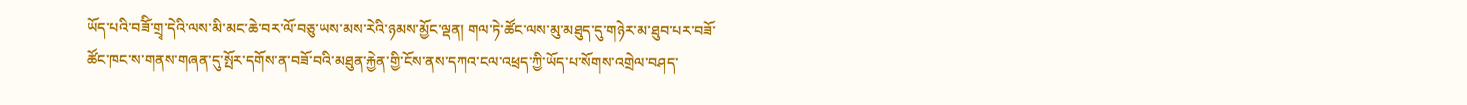ཡོད་པའི་བཟོི་གྲྭ་དེའི་ལས་མི་མང་ཆེ་བར་ལོ་བཅུ་ཡས་མས་རེའི་ཉམས་མྱོང་ལྡན། གལ་ཏེ་ཚོང་ལས་མུ་མཐུད་དུ་གཉེར་མ་ཐུབ་པར་བཟོ་ཚོང་ཁང་ས་གནས་གཞན་དུ་སྤོར་དགོས་ན་བཟོ་བའི་མཐུན་རྐྱེན་གྱི་ངོས་ནས་དཀའ་ངལ་འཕྲད་ཀྱི་ཡོད་པ་སོགས་འགྲེལ་བཤད་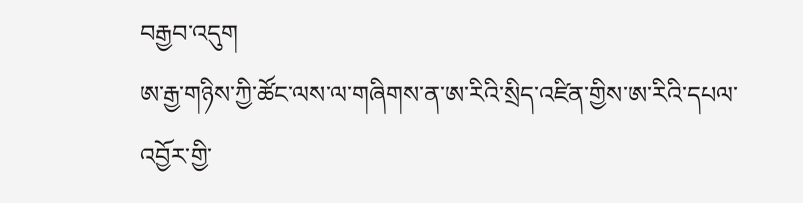བརྒྱབ་འདུག
ཨ་རྒྱ་གཉིས་ཀྱི་ཚོང་ལས་ལ་གཞིགས་ན་ཨ་རིའི་སྲིད་འཛིན་གྱིས་ཨ་རིའི་དཔལ་འབྱོར་གྱི་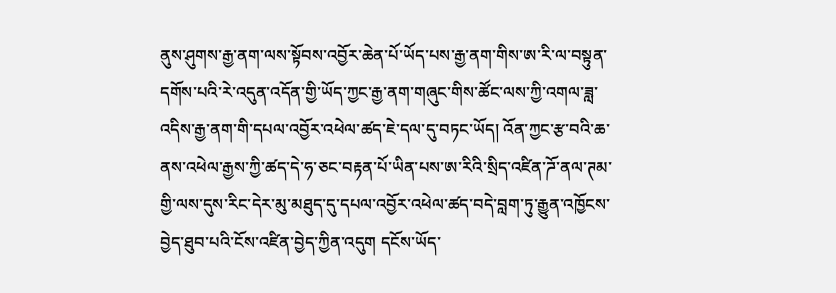ནུས་ཤུགས་རྒྱ་ནག་ལས་སྟོབས་འབྱོར་ཆེན་པོ་ཡོད་པས་རྒྱ་ནག་གིས་ཨ་རི་ལ་བསྟུན་དགོས་པའི་རེ་འདུན་འདོན་གྱི་ཡོད་ཀྱང་རྒྱ་ནག་གཞུང་གིས་ཚོང་ལས་ཀྱི་འགལ་ཟླ་འདིས་རྒྱ་ནག་གི་དཔལ་འབྱོར་འཕེལ་ཚད་ཇེ་དལ་དུ་བཏང་ཡོད། འོན་ཀྱང་རྩ་བའི་ཆ་ནས་འཕེལ་རྒྱས་ཀྱི་ཚད་དེ་ཧ་ཅང་བརྟན་པོ་ཡིན་པས་ཨ་རིའི་སྲིད་འཛིན་ཌོ་ནལ་ཊམ་གྱི་ལས་དུས་རིང་དེར་མུ་མཐུད་དུ་དཔལ་འབྱོར་འཕེལ་ཚད་བདེ་བླག་ཏུ་རྒྱུན་འཁྱོངས་བྱེད་ཐུབ་པའི་ངོས་འཛིན་བྱེད་ཀྱིན་འདུག དངོས་ཡོད་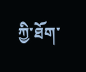ཀྱི་ཐོག་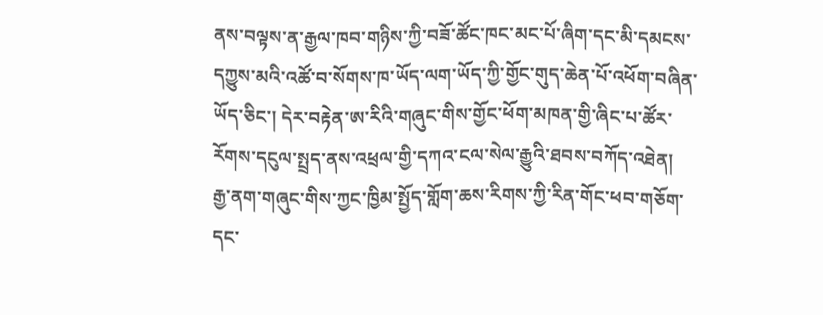ནས་བལྟས་ན་རྒྱལ་ཁབ་གཉིས་ཀྱི་བཟོ་ཚོང་ཁང་མང་པོ་ཞིག་དང་མི་དམངས་དཀྱུས་མའི་འཚོ་བ་སོགས་ཁ་ཡོད་ལག་ཡོད་ཀྱི་གྱོང་གུད་ཆེན་པོ་འཕོག་བཞིན་ཡོད་ཅིང་། དེར་བརྟེན་ཨ་རིའི་གཞུང་གིས་གྱོང་ཕོག་མཁན་གྱི་ཞིང་པ་ཚོར་རོགས་དངུལ་སྤྲད་ནས་འཕྲལ་གྱི་དཀའ་ངལ་སེལ་རྒྱུའི་ཐབས་བཀོད་འཐེན།
རྒྱ་ནག་གཞུང་གིས་ཀྱང་ཁྱིམ་སྤྱོད་གློག་ཆས་རིགས་ཀྱི་རིན་གོང་ཕབ་གཅོག་དང་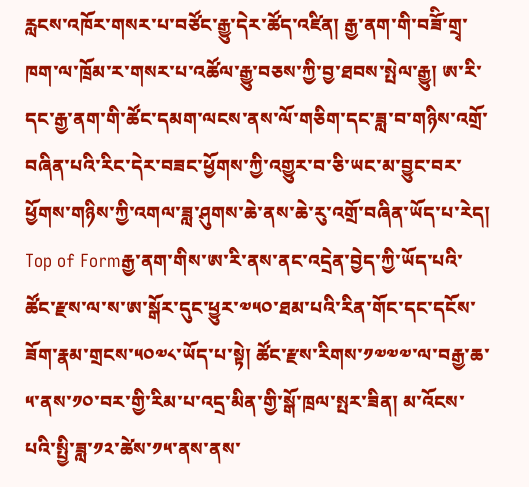རླངས་འཁོར་གསར་པ་བཙོང་རྒྱུ་དེར་ཚོད་འཛིན། རྒྱ་ནག་གི་བཟོི་གྲྭ་ཁག་ལ་ཁྲོམ་ར་གསར་པ་འཚོལ་རྒྱུ་བཅས་ཀྱི་བྱ་ཐབས་སྤེལ་རྒྱུ། ཨ་རི་དང་རྒྱ་ནག་གི་ཚོང་དམག་ལངས་ནས་ལོ་གཅིག་དང་ཟླ་བ་གཉིས་འགྲོ་བཞིན་པའི་རིང་དེར་བཟང་ཕྱོགས་ཀྱི་འགྱུར་བ་ཅི་ཡང་མ་བྱུང་བར་ཕྱོགས་གཉིས་ཀྱི་འགལ་ཟླ་ཤུགས་ཆེ་ནས་ཆེ་རུ་འགྲོ་བཞིན་ཡོད་པ་རེད། Top of Formརྒྱ་ནག་གིས་ཨ་རི་ནས་ནང་འདྲེན་བྱེད་ཀྱི་ཡོད་པའི་ཚོང་རྫས་ལ་ས་ཨ་སྒོར་དུང་ཕྱུར་༧༥༠་ཐམ་པའི་རིན་གོང་དང་དངོས་ཟོག་རྣམ་གྲངས་༥༠༧༨་ཡོད་པ་སྟེ། ཚོང་རྫས་རིགས་༡༧༧༧་ལ་བརྒྱ་ཆ་༥་ནས་༡༠་བར་གྱི་རིམ་པ་འདྲ་མིན་གྱི་སྒོ་ཁྲལ་སྤར་ཟིན། མ་འོངས་པའི་སྤྱི་ཟླ་༡༢་ཚེས་༡༥་ནས་ནས་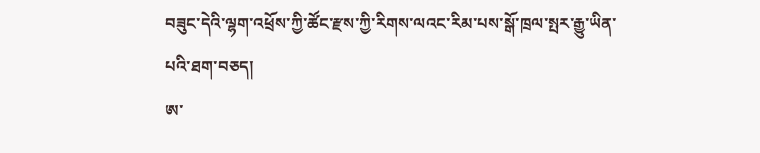བཟུང་དེའི་ལྷག་འཕྲོས་ཀྱི་ཚོང་རྫས་ཀྱི་རིགས་ལའང་རིམ་པས་སྒོ་ཁྲལ་སྤར་རྒྱུ་ཡིན་པའི་ཐག་བཅད།
ཨ་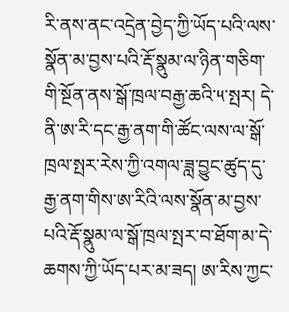རི་ནས་ནང་འདྲེན་བྱེད་ཀྱི་ཡོད་པའི་ལས་སྣོན་མ་བྱས་པའི་རྡོ་སྣུམ་ལ་ཉིན་གཅིག་གི་སྔོན་ནས་སྒོ་ཁྲལ་བརྒྱ་ཆའི་༥་སྤར། དེ་ནི་ཨ་རི་དང་རྒྱ་ནག་གི་ཚོང་ལས་ལ་སྒོ་ཁྲལ་སྤར་རེས་ཀྱི་འགལ་ཟླ་བྱུང་ཚུད་དུ་རྒྱ་ནག་གིས་ཨ་རིའི་ལས་སྣོན་མ་བྱས་པའི་རྡོ་སྣུམ་ལ་སྒོ་ཁྲལ་སྤར་བ་ཐོག་མ་དེ་ཆགས་ཀྱི་ཡོད་པར་མ་ཟད། ཨ་རིས་ཀྱང་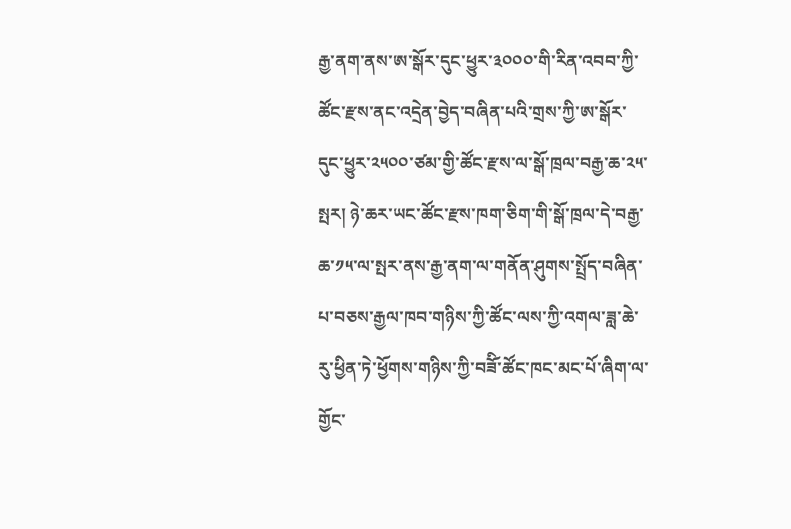རྒྱ་ནག་ནས་ཨ་སྒོར་དུང་ཕྱུར་༣༠༠༠་གི་རིན་འབབ་ཀྱི་ཚོང་རྫས་ནང་འདྲེན་བྱེད་བཞིན་པའི་གྲས་ཀྱི་ཨ་སྒོར་དུང་ཕྱུར་༢༥༠༠་ཙམ་གྱི་ཚོང་རྫས་ལ་སྒོ་ཁྲལ་བརྒྱ་ཆ་༢༥་སྤར། ཉེ་ཆར་ཡང་ཚོང་རྫས་ཁག་ཅིག་གི་སྒོ་ཁྲལ་དེ་བརྒྱ་ཆ་༡༥་ལ་སྤར་ནས་རྒྱ་ནག་ལ་གནོན་ཤུགས་སྤྲོད་བཞིན་པ་བཅས་རྒྱལ་ཁབ་གཉིས་ཀྱི་ཚོང་ལས་ཀྱི་འགལ་ཟླ་ཆེ་རུ་ཕྱིན་ཏེ་ཕྱོགས་གཉིས་ཀྱི་བཟོི་ཚོང་ཁང་མང་པོ་ཞིག་ལ་གྱོང་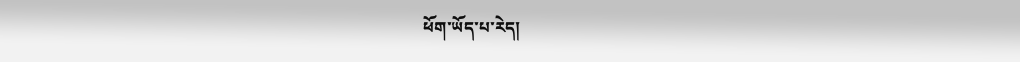ཕོག་ཡོད་པ་རེད།